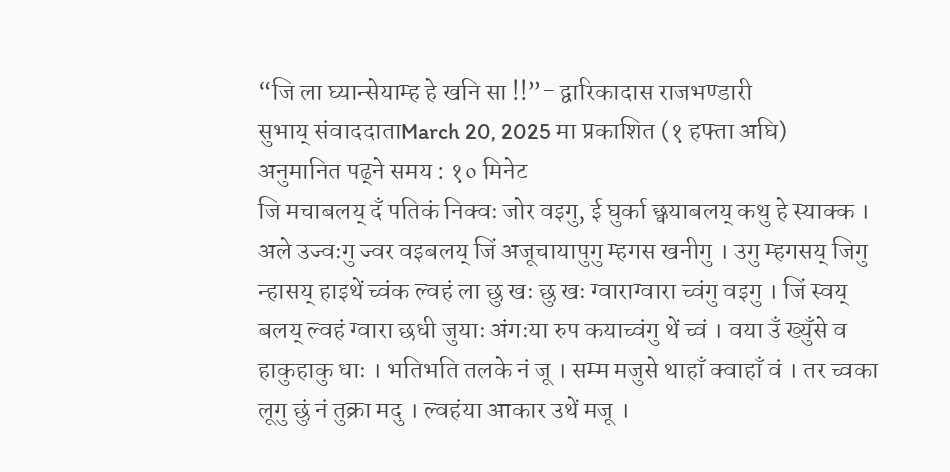“जि ला घ्यान्सेयाम्ह हे खनि सा !!”- द्वारिकादास राजभण्डारी
सुभाय् संवाददाताMarch 20, 2025 मा प्रकाशित (१ हफ्ता अघि) अनुमानित पढ्ने समय : १० मिनेट
जि मचाबलय् दँ पतिकं निक्वः जोर वइगु, ई घुर्का छ्वयाबलय् कथु हे स्याक्क । अले उज्वःगु ज्वर वइबलय् जिं अजूचायापुगु म्हगस खनीगु । उगु म्हगसय् जिगु न्हासय् हाइथें च्वंक ल्वहं ला छु खः छु खः ग्वाराग्वारा च्वंगु वइगु । जिं स्वय् बलय् ल्वहं ग्वारा छधी जुयाः अंगःया रुप कयाच्वंगु थें च्वं । वया उँ ख्युँसे व हाकुहाकु धाः । भतिभति तलके नं जू । सम्म मजुसे थाहाँ क्वाहाँ वं । तर च्वका लूगु छुं नं तुक्रा मदु । ल्वहंया आकार उथें मजू ।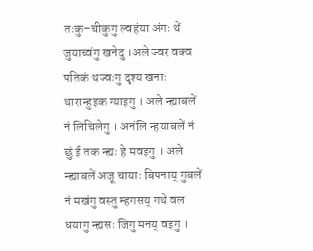तःकु–चीकुगु ल्वहंया अंगः थें जुयाच्वंगु खनेदु ।अले ज्वर वक्व पतिकं थज्वःगु दृश्य खनाः थारान्हुइक ग्याइगु । अले न्ह्याबलें नं लिचिलेगु । अनंलि न्हयाबलें नं छुं ई तक न्ह्यः हे मवइगु । अले न्ह्याबलें अजू चायाः बिपनाय् गुबलें नं मखंगु वस्तु म्हगसय् गथे वल धयागु न्ह्यसः जिगु मनय् वइगु ।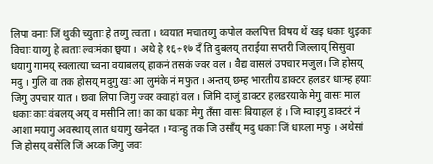लिपा वनाः जिं थुकी च्युताः हे तय्गु त्वःता । थ्वयात मचातय्गु कपोल कलपित्त विषय थें खइ धकाः थुइकाः विचाः याय्गु हे त्वताः ल्वःमंका छ्वया । अथे हे १६÷१७ दँ ति दुबलय् तराईया सप्तरी जिल्लाय् सिसुवा धयागु गामय् स्वलात्या च्वना वयाबलय् हाकनं तसकं ज्वर वल । वैद्य वासलं उपचार मजुल। जि होसय् मदु । गुलि वा तक होसय् मदुगु खः आ लुमंके नं मफुत । अन्तय् छम्ह भारतीय डाक्टर हलडर धाःम्ह हयाः जिगु उपचार यात । छवा लिपा जिगु ज्वर क्वाहां वल । जिमि दाजुं डाक्टर हलडरयाके मेगु वासः माल धकाः काः वंबलय् अय् व मसीनि ला! का का धकाः मेगु तँसा वासः बियाहल हं । जि म्वाइगु डाक्टरं नं आशा मयागु अवस्थाय् लात धयागु खनेदत । ग्वःन्हु तक जि उसाँय् मदु धकाः जिं धाय्ला मफु । अथेसां जि होसय् वसेंलि जिं अय्क जिगु जवः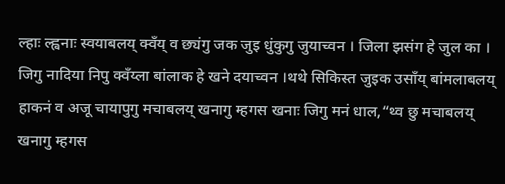ल्हाः ल्ह्वनाः स्वयाबलय् क्वँय् व छ्यंगु जक जुइ धुंकुगु जुयाच्वन । जिला झसंग हे जुल का । जिगु नादिया निपु क्वँय्ला बांलाक हे खने दयाच्वन ।थथे सिकिस्त जुइक उसाँय् बांमलाबलय् हाकनं व अजू चायापुगु मचाबलय् खनागु म्हगस खनाः जिगु मनं धाल,“थ्व छु मचाबलय् खनागु म्हगस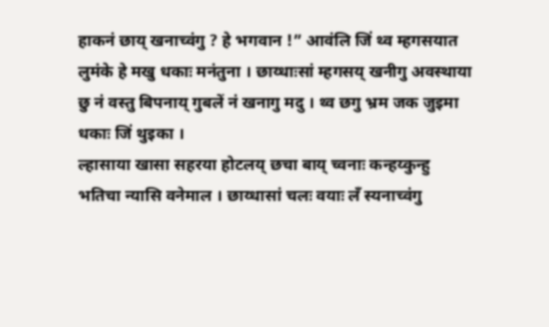हाकनं छाय् खनाच्वंगु ? हे भगवान !” आवंलि जिं थ्व म्हगसयात लुमंके हे मखु धकाः मनंतुना । छाय्धाःसां म्हगसय् खनीगु अवस्थाया छु नं वस्तु बिपनाय् गुबलें नं खनागु मदु । थ्व छगु भ्रम जक जुइमा धकाः जिं थुइका ।
ल्हासाया खासा सहरया होटलय् छचा बाय् च्वनाः कन्हय्कुन्हु भतिचा न्यासि वनेमाल । छाय्धासां चलः वयाः लँ स्यनाच्वंगु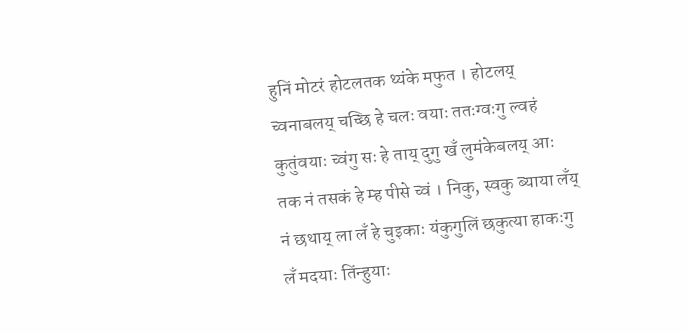हुनिं मोटरं होटलतक थ्यंके मफुत । होटलय् च्वनाबलय् चच्छि हे चलः वयाः ततःग्वःगु ल्वहं कुतुंवयाः च्वंगु सः हे ताय् दुगु खँ लुमंकेबलय् आः तक नं तसकं हे म्ह पीसे च्वं । निकु, स्वकु ब्याया लँय् नं छथाय् ला लँ हे चुइकाः यंकुगुलिं छकुत्या हाकःगु लँ मदयाः तिंन्हुयाः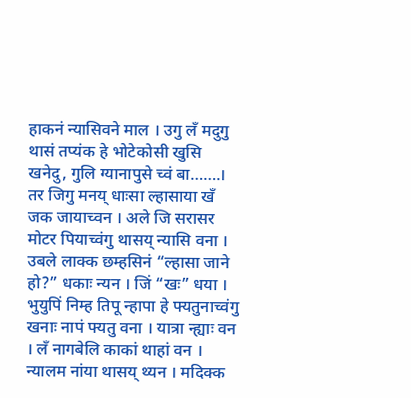हाकनं न्यासिवने माल । उगु लँ मदुगु थासं तप्यंक हे भोटेकोसी खुसि खनेदु, गुलि ग्यानापुसे च्वं बा…….। तर जिगु मनय् धाःसा ल्हासाया खँ जक जायाच्वन । अले जि सरासर मोटर पियाच्वंगु थासय् न्यासि वना । उबले लाक्क छम्हसिनं “ल्हासा जाने हो?” धकाः न्यन । जिं “खः” धया । भुयुपिं निम्ह तिपू न्हापा हे फ्यतुनाच्वंगु खनाः नापं फ्यतु वना । यात्रा न्ह्याः वन । लँ नागबेलि काकां थाहां वन ।
न्यालम नांया थासय् थ्यन । मदिक्क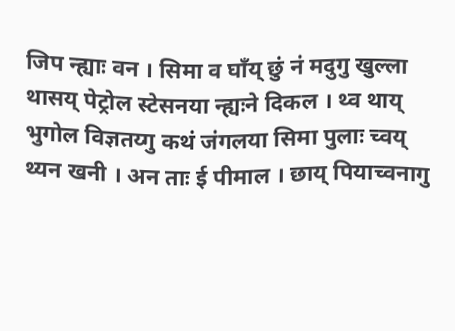जिप न्ह्याः वन । सिमा व घाँय् छुं नं मदुगु खुल्ला थासय् पेट्रोल स्टेसनया न्ह्यःने दिकल । थ्व थाय् भुगोल विज्ञतय्गु कथं जंगलया सिमा पुलाः च्वय् थ्यन खनी । अन ताः ई पीमाल । छाय् पियाच्वनागु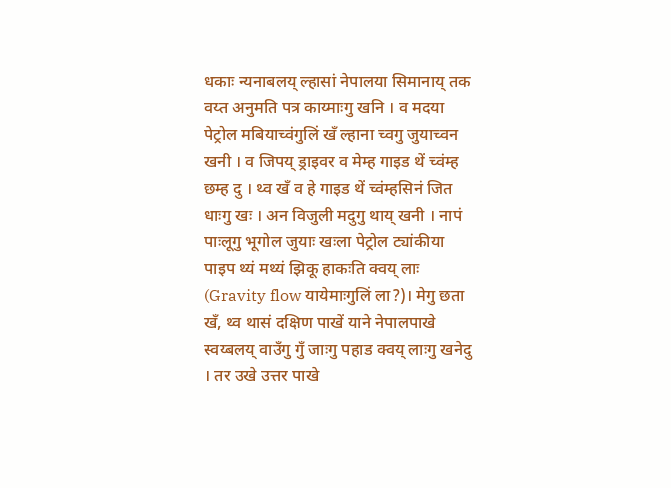धकाः न्यनाबलय् ल्हासां नेपालया सिमानाय् तक वय्त अनुमति पत्र काय्माःगु खनि । व मदया पेट्रोल मबियाच्वंगुलिं खँ ल्हाना च्वगु जुयाच्वन खनी । व जिपय् ड्राइवर व मेम्ह गाइड थें च्वंम्ह छम्ह दु । थ्व खँ व हे गाइड थें च्वंम्हसिनं जित धाःगु खः । अन विजुली मदुगु थाय् खनी । नापं पाःलूगु भूगोल जुयाः खःला पेट्रोल ट्यांकीया पाइप थ्यं मथ्यं झिकू हाकःति क्वय् लाः (Gravity flow यायेमाःगुलिं ला?)। मेगु छता खँ, थ्व थासं दक्षिण पाखें याने नेपालपाखे स्वय्बलय् वाउँगु गुँ जाःगु पहाड क्वय् लाःगु खनेदु । तर उखे उत्तर पाखे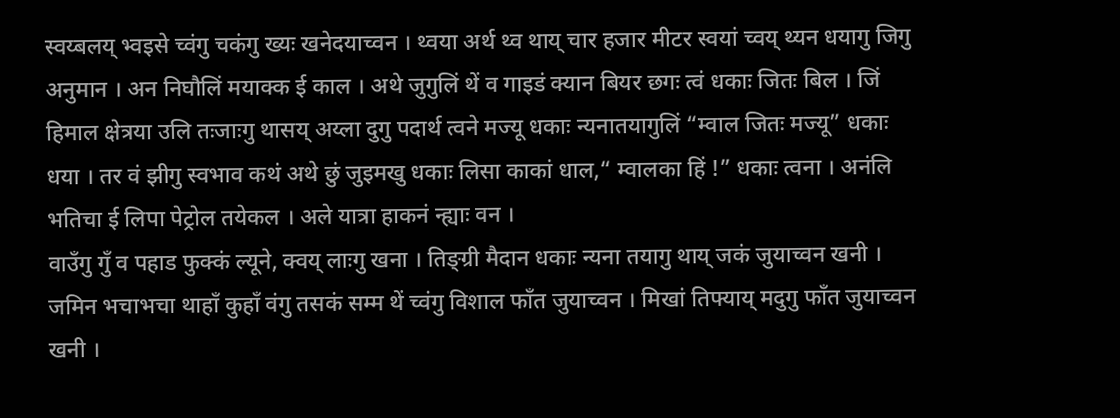स्वय्बलय् भ्वइसे च्वंगु चकंगु ख्यः खनेदयाच्वन । थ्वया अर्थ थ्व थाय् चार हजार मीटर स्वयां च्वय् थ्यन धयागु जिगु अनुमान । अन निघौलिं मयाक्क ई काल । अथे जुगुलिं थें व गाइडं क्यान बियर छगः त्वं धकाः जितः बिल । जिं हिमाल क्षेत्रया उलि तःजाःगु थासय् अय्ला दुगु पदार्थ त्वने मज्यू धकाः न्यनातयागुलिं “म्वाल जितः मज्यू” धकाः धया । तर वं झीगु स्वभाव कथं अथे छुं जुइमखु धकाः लिसा काकां धाल,“ म्वालका हिं !” धकाः त्वना । अनंलि भतिचा ई लिपा पेट्रोल तयेकल । अले यात्रा हाकनं न्ह्याः वन ।
वाउँगु गुँ व पहाड फुक्कं ल्यूने, क्वय् लाःगु खना । तिङ्ग्री मैदान धकाः न्यना तयागु थाय् जकं जुयाच्वन खनी । जमिन भचाभचा थाहाँ कुहाँ वंगु तसकं सम्म थें च्वंगु विशाल फाँत जुयाच्वन । मिखां तिफ्याय् मदुगु फाँत जुयाच्वन खनी ।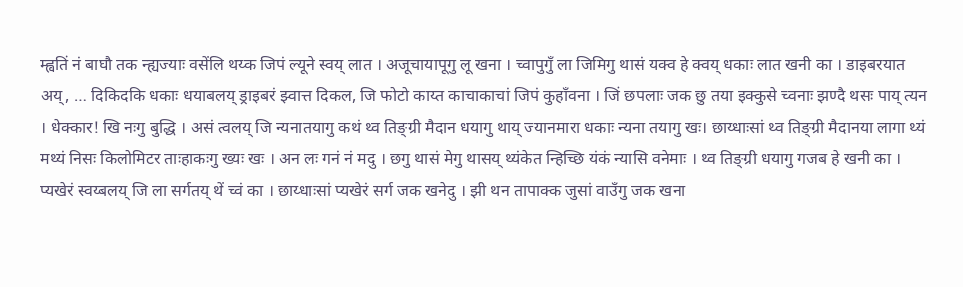म्ह्वतिं नं बाघौ तक न्ह्यज्याः वसेंलि थय्क जिपं ल्यूने स्वय् लात । अजूचायापूगु लू खना । च्वापुगुँ ला जिमिगु थासं यक्व हे क्वय् धकाः लात खनी का । डाइबरयात अय्, … दिकिदकि धकाः धयाबलय् ड्राइबरं झ्वात्त दिकल, जि फोटो काय्त काचाकाचां जिपं कुहाँवना । जिं छपलाः जक छु तया इक्कुसे च्वनाः झण्दै थसः पाय् त्यन । धेक्कार! खि नःगु बुद्धि । असं त्वलय् जि न्यनातयागु कथं थ्व तिङ्ग्री मैदान धयागु थाय् ज्यानमारा धकाः न्यना तयागु खः। छाय्धाःसां थ्व तिङ्ग्री मैदानया लागा थ्यं मथ्यं निसः किलोमिटर ताःहाकःगु ख्यः खः । अन लः गनं नं मदु । छगु थासं मेगु थासय् थ्यंकेत न्हिच्छि यंकं न्यासि वनेमाः । थ्व तिङ्ग्री धयागु गजब हे खनी का । प्यखेरं स्वय्बलय् जि ला सर्गतय् थें च्वं का । छाय्धाःसां प्यखेरं सर्ग जक खनेदु । झी थन तापाक्क जुसां वाउँगु जक खना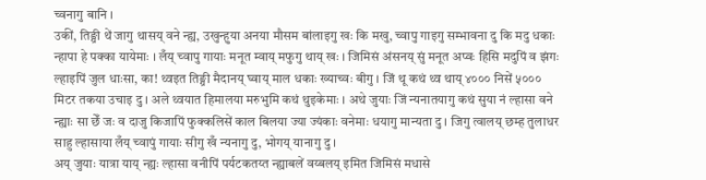च्वनागु बानि ।
उकीं, तिङ्ग्री थें जागु थासय् वने न्ह्य, उखुन्हुया अनया मौसम बांलाइगु खः कि मखु, च्वापु गाइगु सम्भावना दु कि मदु धकाः न्हापा हे पक्का यायेमाः । लँय् च्वापु गायाः मनूत म्वाय् मफुगु थाय् खः । जिमिसं अंसनय् सुं मनूत अप्वः हिसि मदुपिं व झंगः ल्हाइपिं जुल धाःसा, का! थ्वइत तिङ्ग्री मैदानय् घ्वाय् माल धकाः ख्याच्वः बीगु । जिं थू कथं थ्व थाय् ४००० निसें ५००० मिटर तकया उचाइ दु । अले थ्वयात हिमालया मरुभुमि कथं थुइकेमाः । अथे जुयाः जिं न्यनातयागु कथं सुया नं ल्हासा वने न्ह्याः सा छेँ जः व दाजु किजापिं फुक्कलिसें काल बिलया ज्या ज्यंकाः वनेमाः धयागु मान्यता दु । जिगु त्वालय् छम्ह तुलाधर साहु ल्हासाया लँय् च्वापुं गायाः सीगु खँ न्यनागु दु, भोगय् यानागु दु ।
अय् जुयाः यात्रा याय् न्ह्यः ल्हासा वनीपिं पर्यटकतय्त न्ह्याबलें वय्बलय् इमित जिमिसं मधासे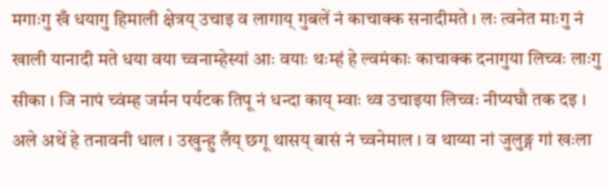मगाःगु खँ धयागु हिमाली क्षेत्रय् उचाइ व लागाय् गुबलें नं काचाक्क सनादीमते । लः त्वनेत माःगु नं खाली यानादी मते धया वया च्वनाम्हेस्यां आः वयाः थःम्हं हे ल्वमंकाः काचाक्क दनागुया लिच्वः लाःगु सीका । जि नापं च्वंम्ह जर्मन पर्यटक तिपू नं धन्दा काय् म्वाः थ्व उचाइया लिच्वः नीप्यघौ तक दइ । अले अथें हे तनावनी धाल । उखुन्हु लँय् छगू थासय् बासं नं च्वनेमाल । व थाय्या नां जुलुङ्ग गां खःला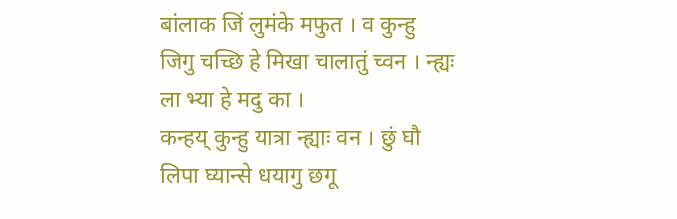बांलाक जिं लुमंके मफुत । व कुन्हु जिगु चच्छि हे मिखा चालातुं च्वन । न्ह्यः ला भ्या हे मदु का ।
कन्हय् कुन्हु यात्रा न्ह्याः वन । छुं घौ लिपा घ्यान्से धयागु छगू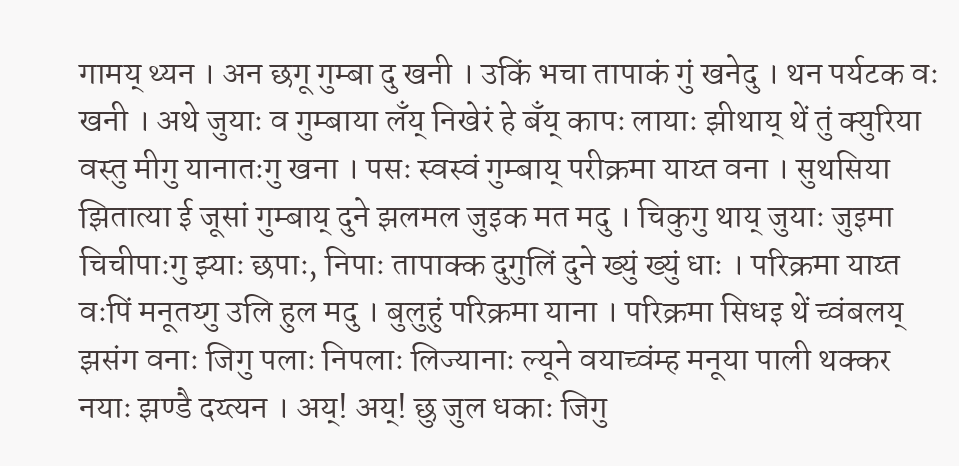गामय् थ्यन । अन छगू गुम्बा दु खनी । उकिं भचा तापाकं गुं खनेदु । थन पर्यटक वः खनी । अथे जुयाः व गुम्बाया लँय् निखेरं हे बँय् कापः लायाः झीथाय् थें तुं क्युरिया वस्तु मीगु यानातःगु खना । पसः स्वस्वं गुम्बाय् परीक्रमा याय्त वना । सुथसिया झितात्या ई जूसां गुम्बाय् दुने झलमल जुइक मत मदु । चिकुगु थाय् जुयाः जुइमा चिचीपाःगु झ्याः छपाः, निपाः तापाक्क दुगुलिं दुने ख्युं ख्युं धाः । परिक्रमा याय्त वःपिं मनूतय्गु उलि हुल मदु । बुलुहुं परिक्रमा याना । परिक्रमा सिधइ थें च्वंबलय् झसंग वनाः जिगु पलाः निपलाः लिज्यानाः ल्यूने वयाच्वंम्ह मनूया पाली थक्कर नयाः झण्डै दय्त्यन । अय्! अय्! छु जुल धकाः जिगु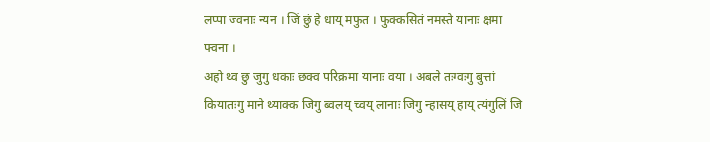लप्पा ज्वनाः न्यन । जिं छुं हे धाय् मफुत । फुक्कसितं नमस्ते यानाः क्षमा फ्वना ।
अहो थ्व छु जुगु धकाः छक्व परिक्रमा यानाः वया । अबले तःग्वःगु बुत्तां कियातःगु माने थ्याक्क जिगु ब्वलय् च्वय् लानाः जिगु न्हासय् हाय् त्यंगुलिं जि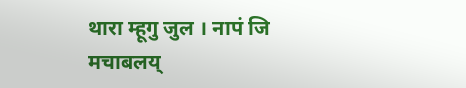थारा म्हूगु जुल । नापं जि मचाबलय्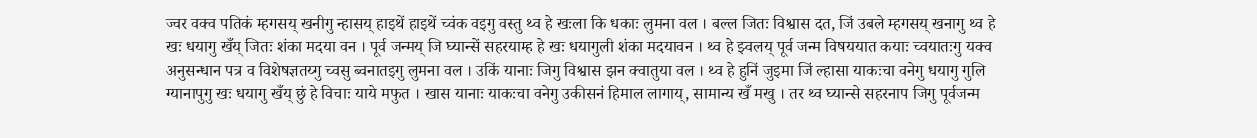ज्वर वक्व पतिकं म्हगसय् खनीगु न्हासय् हाइथें हाइथें च्वंक वइगु वस्तु थ्व हे खःला कि धकाः लुमना वल । बल्ल जितः विश्वास दत, जिं उबले म्हगसय् खनागु थ्व हे खः धयागु खँय् जितः शंका मदया वन । पूर्व जन्मय् जि घ्यान्सें सहरयाम्ह हे खः धयागुली शंका मदयावन । थ्व हे झ्वलय् पूर्व जन्म विषययात कयाः च्वयातःगु यक्व अनुसन्धान पत्र व विशेषज्ञतय्गु च्वसु ब्वनातइगु लुमना वल । उकिं यानाः जिगु विश्वास झन क्वातुया वल । थ्व हे हुनिं जुइमा जिं ल्हासा याकःचा वनेगु धयागु गुलि ग्यानापुगु खः धयागु खँय् छुं हे विचाः याये मफुत । खास यानाः याकःचा वनेगु उकीसनं हिमाल लागाय्, सामान्य खँ मखु । तर थ्व घ्यान्से सहरनाप जिगु पूर्वजन्म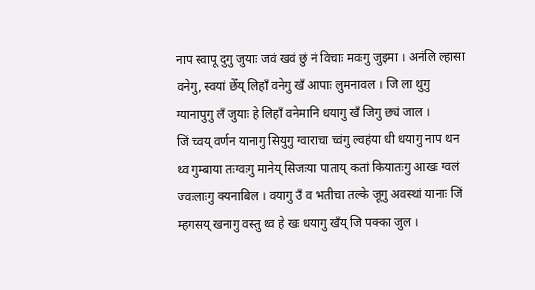नाप स्वापू दुगु जुयाः जवं खवं छुं नं विचाः मवःगु जुइमा । अनंलि ल्हासा वनेगु, स्वयां छेँय् लिहाँ वनेगु खँ आपाः लुमनावल । जि ला थुगु ग्यानापुगु लँ जुयाः हे लिहाँ वनेमानि धयागु खँ जिगु छ्यं जाल ।
जिं च्वय् वर्णन यानागु सियुगु ग्वाराचा च्वंगु ल्वहंया धी धयागु नाप थन थ्व गुम्बाया तःग्वःगु मानेय् सिजःया पाताय् कतां कियातःगु आखः ग्वलं ज्वःलाःगु क्यनाबिल । वयागु उँ व भतीचा तल्के जूगु अवस्थां यानाः जिं म्हगसय् खनागु वस्तु थ्व हे खः धयागु खँय् जि पक्का जुल ।